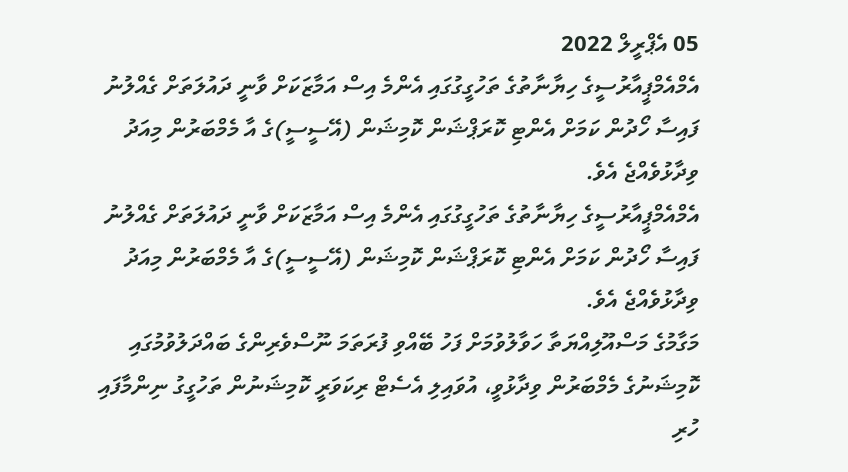05 އެޕްރީލް 2022
އެމްއެމްޕީއާރުސީގެ ހިޔާނާތުގެ ތަހުގީގުގައި އެންމެ އިސް އަމާޒަކަށް ވާނީ ދައުލަތަށް ގެއްލުނު ފައިސާ ހޯދުން ކަމަށް އެންޓި ކޮރަޕްޝަން ކޮމިޝަން (އޭސީސީ)ގެ އާ މެމްބަރުން މިއަދު ވިދާޅުވެއްޖެ އެވެ.
އެމްއެމްޕީއާރުސީގެ ހިޔާނާތުގެ ތަހުގީގުގައި އެންމެ އިސް އަމާޒަކަށް ވާނީ ދައުލަތަށް ގެއްލުނު ފައިސާ ހޯދުން ކަމަށް އެންޓި ކޮރަޕްޝަން ކޮމިޝަން (އޭސީސީ)ގެ އާ މެމްބަރުން މިއަދު ވިދާޅުވެއްޖެ އެވެ.
މަގާމުގެ މަސްއޫލިއްޔަތާ ހަވާލުވުމަށް ފަހު ބޭއްވި ފުރަތަމަ ނޫސްވެރިންގެ ބައްދަލުވުމުގައި ކޮމިޝަނުގެ މެމްބަރުން ވިދާޅުވީ، އުވައިލި އެސެޓް ރިކަވަރީ ކޮމިޝަނުން ތަހުގީގު ނިންމާފައި ހުރި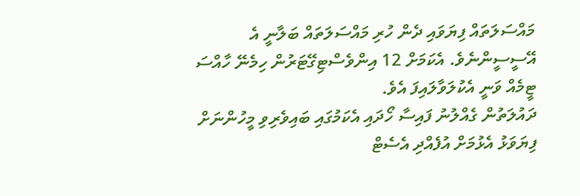މައްސަލަތައް ފިޔަވައި ދެން ހުރި މައްސަލަތައް ބަލާނީ އެ އޭސީސީންނެވެ. އެކަމަށް 12 އިންވެސްޓިގޭޓަރުން ހިމެނޭ ހާއްސަ ޓީމެއް ވަނީ އެކުލަވާލައިފަ އެވެ.
ދައުލަތުން ގެއްލުނު ފައިސާ ހޯދައި އެކަމުގައި ބައިވެރިވި މީހުންނަށް ފިޔަވަޅު އެޅުމަށް އުފެއްދި އެސެޓް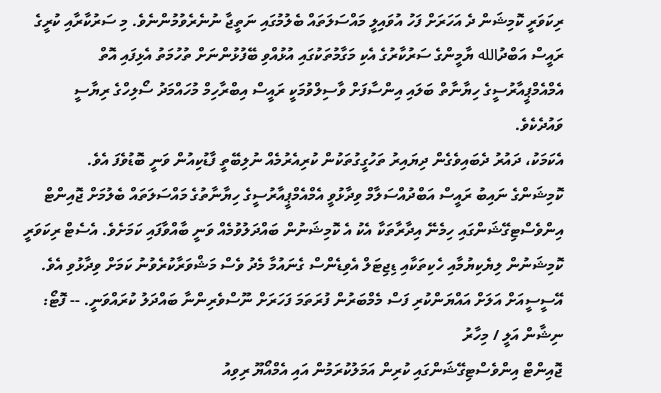ރިކަވަރީ ކޮމިޝަން ދެ އަހަރަށް ފަހު އުވައިލީ މައްސަލަތައް ބެލުމުގައި ނަތީޖާ ނުނެރެވުމުންނެވެ. މި ސަރުކާރާއި ކުރީގެ ރައީސް އަބްދުالله ޔާމީންގެ ސަރުކާރުގެ އެކި މަގާމުތަކުގައި އުޅުއްވި ބޭފުޅުންނަށް ތުހުމަތު އެޅިފައި އޮތް އެމްއެމްޕީއާރުސީގެ ހިޔާނާތް ބަލައި އިންސާފަށް ވާސިލްވުމަކީ ރައީސް އިބްރާހިމް މުހައްމަދު ސޯލިހްގެ ރިޔާސީ ވައުދެކެވެ.
އެކަމަކު، ދައުރު ދެބައިވެގެން ދިޔައިރު ތަހުގީގުތަކުން ކުރިއެރުމެއް ނުލިބޭތީ ފާޑުކިއުން ވަނީ ބޮޑުވެފަ އެވެ.
ކޮމިޝަންގެ ނައިބު ރައީސް އަބްދުއްސަލާމް ވިދާޅުވީ އެމްއެމްޕީއާރުސީގެ ހިޔާނާތުގެ މައްސަލަތައް ބެލުމަށް ޖޮއިންޓް އިންވެސްޓިގޭޝަންގައި ހިމެނޭ އިދާރާތަކާ އެކު އެ ކޮމިޝަނުން ބައްދަލުވުމެއް ވަނީ ބާއްވާފައި ކަމަށެވެ. އެސެޓް ރިކަވަރީ ކޮމިޝަނުން ލިޔެކިޔުމާއި ހެކިތަކާއި ޑިޖިޓަލް އެވިޑެންސް ގެނައުމާ މެދު ވެސް މަޝްވަރާކުރެވުނު ކަމަށް ވިދާޅުވި އެވެ.
އޭސީސީއަށް އަލަށް އައްޔަންކުރި ފަސް މެމްބަރުން ފުރަތަމަ ފަހަރަށް ނޫސްވެރިންނާ ބައްދަލު ކުރައްވަނީ. -- ފޮޓޯ: ނިޝާން އަލީ / މިހާރު
ޖޮއިންޓް އިންވެސްޓިގޭޝަންގައި ކުރިން އަމަލުކުރަމުން އައި އެމްއޯޔޫ ރިވިއު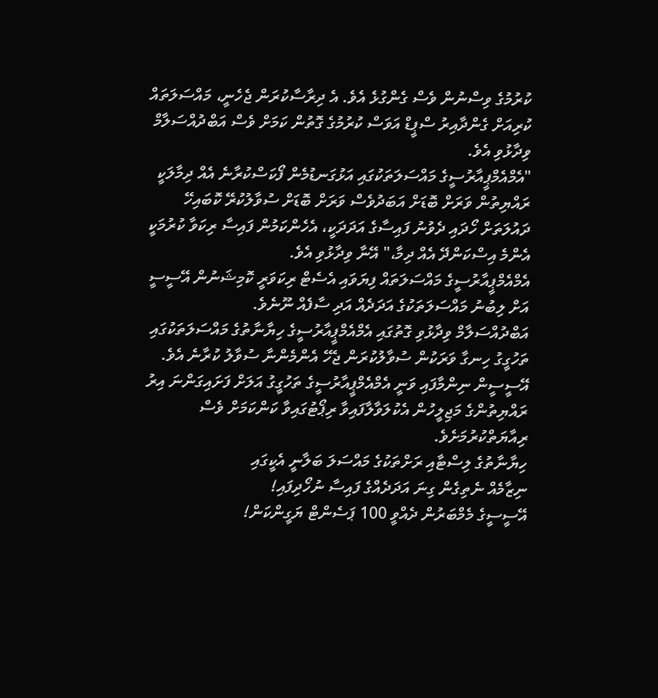ކުރުމުގެ ވިސްނުން ވެސް ގެންގުޅެ އެވެ. އެ ދިރާސާކުރަން ޖެހެނީ، މައްސަލަތައް ކުރިއަށް ގެންދާއިރު ސްޕީޑް އަވަސް ކުރުމުގެ ގޮތުން ކަމަށް ވެސް އަބްދުއްސަލާމް ވިދާޅުވި އެވެ.
"އެމްއެމްޕީއާރުސީގެ މައްސަލަތަކުގައި އަޅުގަނޑުމެން ފޯކަސްކުރާނެ އެއް ދިމާލަކީ ރައްޔިތުން ވަރަށް ބޮޑަށް އަބަދުވެސް ވަރަށް ބޮޑަށް ސުވާލުކުރޭ ކޮބައިހޭ ދައުލަތަށް ހޯދައި ދެވުނު ފައިސާގެ އަދަދަކީ، އެހެންކަމުން ފައިސާ ރިކަވާ ކުރުމަކީ އެންމެ އިސްކަންދޭ އެއް ދިމާ،" އޭނާ ވިދާޅުވި އެވެ.
އެމްއެމްޕީއާރުސީގެ މައްސަލަތައް ފިޔަވައި އެސެޓް ރިކަވަރީ ކޮމިޝަނުން އޭސީސީ އަށް ލިބުނު މައްސަލަތަކުގެ އަދަދެއް އަދި ސާފެއް ނޫނެވެ.
އަބްދުއްސަލާމް ވިދާޅުވި ގޮތުގައި އެމްއެމްޕީއާރުސީގެ ހިޔާނާތުގެ މައްސަލަތަކުގައި ތަހުގީގު ހިނގާ ވަރަކުން ސުވާލުކުރަން ޖެހޭ އެންމެންނާ ސުވާލު ކުރާނެ އެވެ.
އޭސީސީން ނިންމާފައި ވަނީ އެމްއެމްޕީއާރުސީގެ ތަހުގީގު އަލަށް ފަށައިގަންނަ އިރު ރައްޔިތުންގެ މަޖިލީހުން އެކުލަވާލާފައިވާ ރިޕޯޓުގައިވާ ކަންކަމަށް ވެސް ރިއާޔަތްކުރުމަށެވެ.
ހިޔާނާތުގެ ލިސްޓާއި ރަށްތަކުގެ މައްސަލަ ބަލާނީ އެކީގައި
ނިޒާމެއް ނެތިގެން ގިނަ އަދަދެއްގެ ފައިސާ ނުހޯދިފައި!
އޭސީސީގެ މެމްބަރުން ދެއްވީ 100 ޕަސެންޓް ޔަގީންކަން!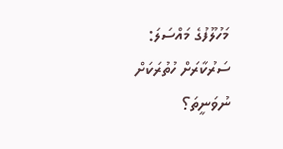މަހުލޫފުގެ މައްސަލަ: ސަރުކާރަށް ހުތުރަކަށް ނުވަނީތަ؟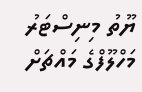ޔޫތު މިނިސްޓަރު މަހްލޫފްގެ މައްޗަށް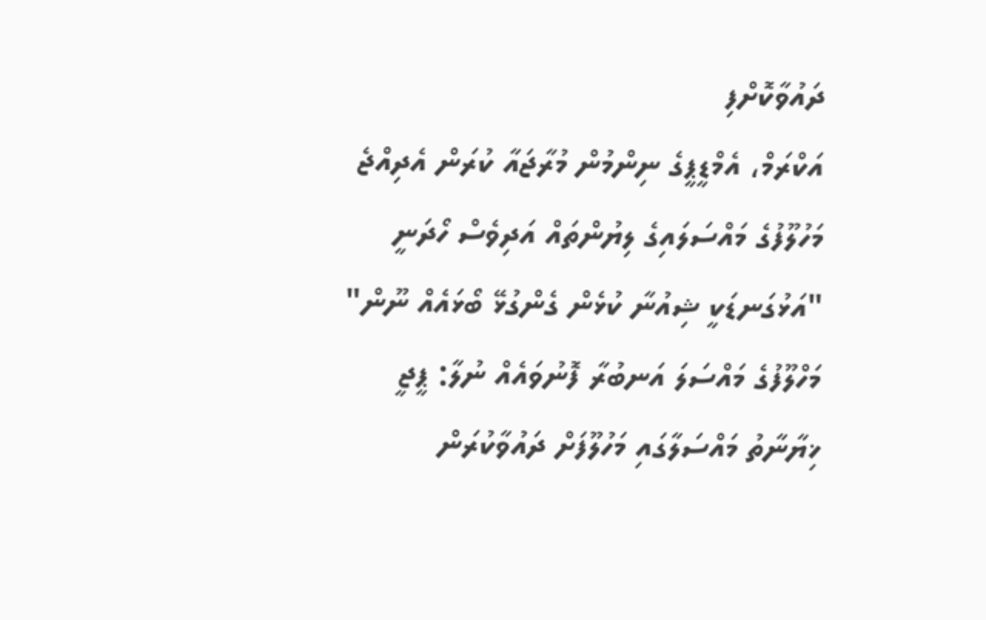ދައުވާކޮށްފި
އަކްރަމް، އެމްޑީޕީގެ ނިންމުން މުރާޖައާ ކުރަން އެދިއްޖެ
މަހުލޫފުގެ މައްސަލައިގެ ލިޔުންތައް އަދިވެސް ހޯދަނީ
"އަޅުގަނޑަކީ ޝިއުނާ ކުޅެން ގެންގުޅޭ ބޯޅައެއް ނޫން"
މަހްލޫފުގެ މައްސަލަ އަނބުރާ ފޮނުވައެއް ނުލާ: ޕީޖީ
ޚިޔާނާތު މައްސަލާގައި މަހުލޫފަށް ދައުވާކުރަން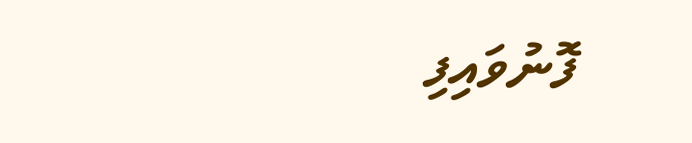ފޮނުވައިފި